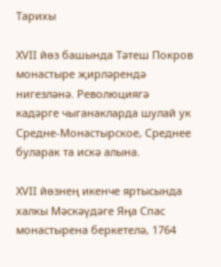Тарихы

XVII йөз башында Тәтеш Покров монастыре җирләрендә нигезләнә. Революциягә кадәрге чыганакларда шулай ук Средне-Монастырское, Среднее буларак та искә алына.

XVII йөзнең икенче яртысында халкы Мәскәүдәге Яңа Спас монастырена беркетелә, 1764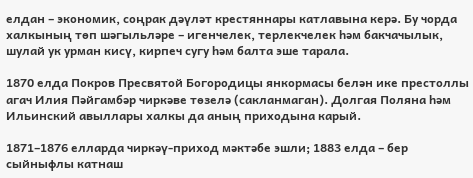елдан – экономик, соңрак дәүләт крестяннары катлавына керә. Бу чорда халкының төп шәгыльләре – игенчелек, терлекчелек һәм бакчачылык, шулай ук урман кисү, кирпеч сугу һәм балта эше тарала.

1870 елда Покров Пресвятой Богородицы янкормасы белән ике престоллы агач Илия Пәйгамбәр чиркәве төзелә (сакланмаган). Долгая Поляна һәм Ильинский авыллары халкы да аның приходына карый.

1871–1876 елларда чиркәү-приход мәктәбе эшли; 1883 елда – бер сыйныфлы катнаш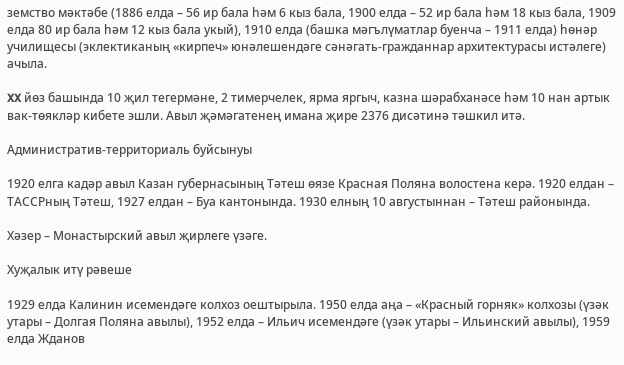земство мәктәбе (1886 елда – 56 ир бала һәм 6 кыз бала, 1900 елда – 52 ир бала һәм 18 кыз бала, 1909 елда 80 ир бала һәм 12 кыз бала укый), 1910 елда (башка мәгълүматлар буенча – 1911 елда) һөнәр училищесы (эклектиканың «кирпеч» юнәлешендәге сәнәгать-гражданнар архитектурасы истәлеге) ачыла.

XX йөз башында 10 җил тегермәне, 2 тимерчелек, ярма яргыч, казна шәрабханәсе һәм 10 нан артык вак-төякләр кибете эшли. Авыл җәмәгатенең имана җире 2376 дисәтинә тәшкил итә.

Административ-территориаль буйсынуы

1920 елга кадәр авыл Казан губернасының Тәтеш өязе Красная Поляна волостена керә. 1920 елдан – ТАССРның Тәтеш, 1927 елдан – Буа кантонында. 1930 елның 10 августыннан – Тәтеш районында.

Хәзер – Монастырский авыл җирлеге үзәге.

Хуҗалык итү рәвеше

1929 елда Калинин исемендәге колхоз оештырыла. 1950 елда аңа – «Красный горняк» колхозы (үзәк утары – Долгая Поляна авылы), 1952 елда – Ильич исемендәге (үзәк утары – Ильинский авылы), 1959 елда Жданов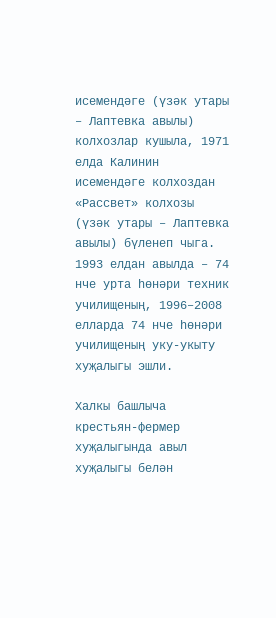исемендәге (үзәк утары – Лаптевка авылы) колхозлар кушыла, 1971 елда Калинин исемендәге колхоздан «Рассвет» колхозы (үзәк утары – Лаптевка авылы) бүленеп чыга. 1993 елдан авылда – 74 нче урта һөнәри техник училищеның, 1996–2008 елларда 74 нче һөнәри училищеның уку-укыту хуҗалыгы эшли.

Халкы башлыча крестьян-фермер хуҗалыгында авыл хуҗалыгы белән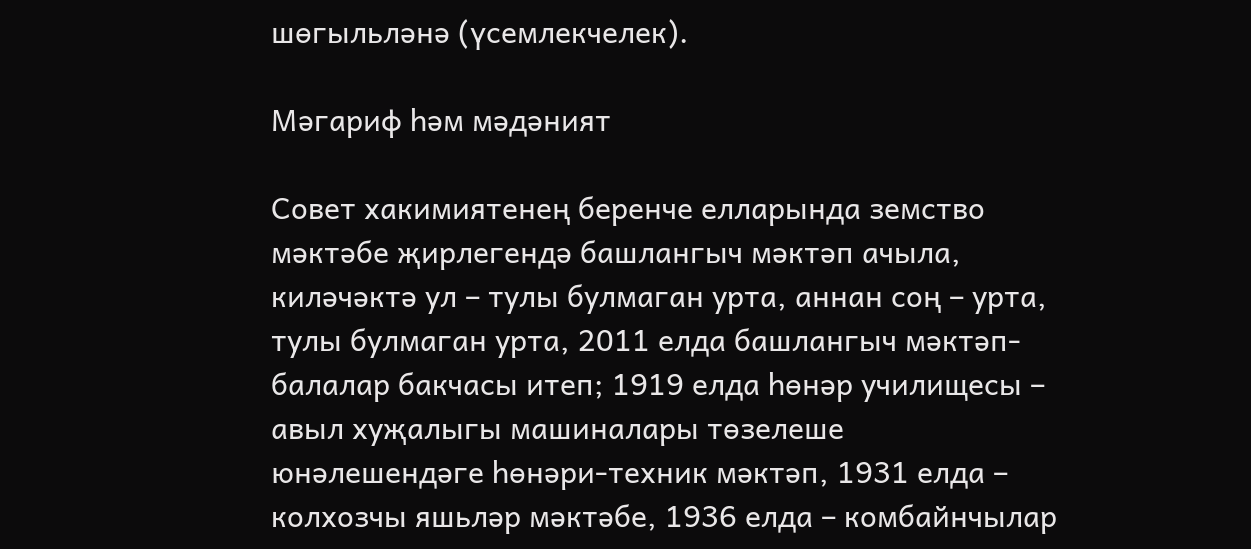шөгыльләнә (үсемлекчелек).

Мәгариф һәм мәдәният

Совет хакимиятенең беренче елларында земство мәктәбе җирлегендә башлангыч мәктәп ачыла, киләчәктә ул – тулы булмаган урта, аннан соң – урта, тулы булмаган урта, 2011 елда башлангыч мәктәп-балалар бакчасы итеп; 1919 елда һөнәр училищесы – авыл хуҗалыгы машиналары төзелеше юнәлешендәге һөнәри-техник мәктәп, 1931 елда – колхозчы яшьләр мәктәбе, 1936 елда – комбайнчылар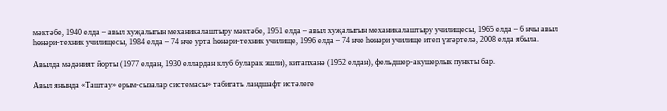мәктәбе, 1940 елда – авыл хуҗалыгын механикалаштыру мәктәбе, 1951 елда – авыл хуҗалыгын механикалаштыру училищесы, 1965 елда – 6 нчы авыл һөнәри-техник училищесы, 1984 елда – 74 нче урта һөнәри-техник училище, 1996 елда – 74 нче һөнәри училище итеп үзгәртелә, 2008 елда ябыла.

Авылда мәдәният йорты (1977 елдан, 1930 еллардан клуб буларак эшли), китапханә (1952 елдан), фельдшер-акушерлык пункты бар.

Авыл янында «Таштау» ерым-сызалар системасы» табигать ландшафт истәлеге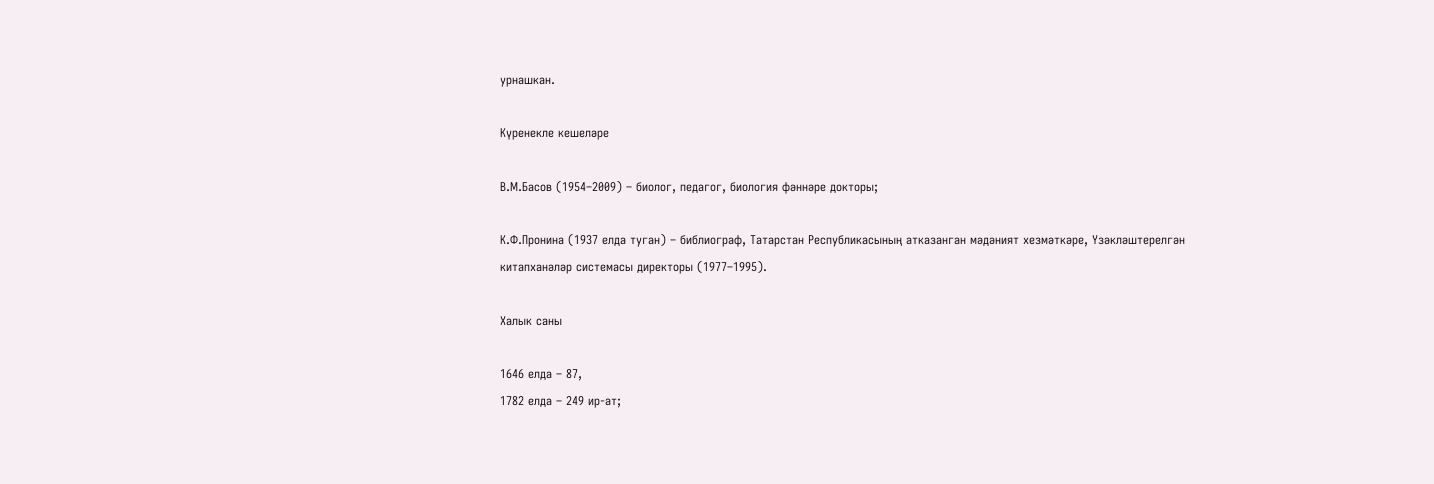урнашкан.

Күренекле кешеләре

В.М.Басов (1954–2009) – биолог, педагог, биология фәннәре докторы;

К.Ф.Пронина (1937 елда туган) – библиограф, Татарстан Республикасының атказанган мәдәният хезмәткәре, Үзәкләштерелгән китапханәләр системасы директоры (1977–1995).

Халык саны

1646 елда – 87,
1782 елда – 249 ир-ат;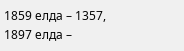1859 елда – 1357,
1897 елда –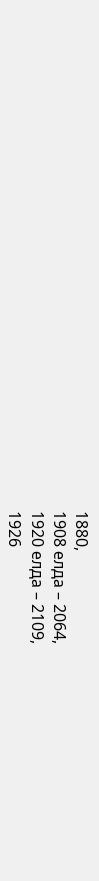1880,
1908 елда – 2064,
1920 елда – 2109,
1926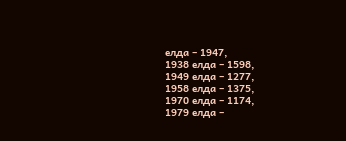елда – 1947,
1938 елда – 1598,
1949 елда – 1277,
1958 елда – 1375,
1970 елда – 1174,
1979 елда –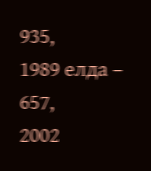935,
1989 елда – 657,
2002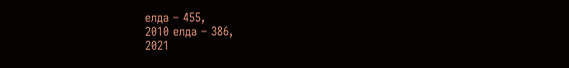елда – 455,
2010 елда – 386,
2021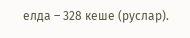елда – 328 кеше (руслар).